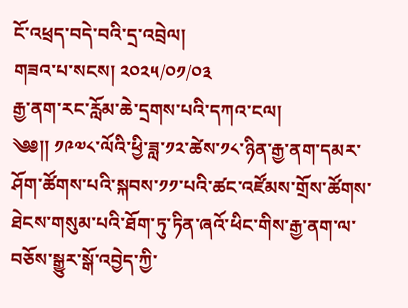ངོ་འཕྲད་བདེ་བའི་དྲ་འབྲེལ།
གཟའ་པ་སངས། ༢༠༢༥/༠༡/༠༣
རྒྱ་ནག་རང་རློམ་ཆེ་དྲགས་པའི་དཀའ་ངལ།
༄༅།། ༡༩༧༨་ལོའི་ཕྱི་ཟླ་༡༢་ཚེས་༡༨་ཉིན་རྒྱ་ནག་དམར་ཤོག་ཚོགས་པའི་སྐབས་༡༡་པའི་ཚང་འཛོམས་གྲོས་ཚོགས་ཐེངས་གསུམ་པའི་ཐོག་ཏུ་ཏིན་ཞའོ་ཕིང་གིས་རྒྱ་ནག་ལ་བཅོས་སྒྱུར་སྒོ་འབྱེད་ཀྱི་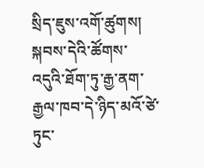སྲིད་ཇུས་འགོ་ཚུགས། སྐབས་དེའི་ཚོགས་འདུའི་ཐོག་ཏུ་རྒྱ་ནག་རྒྱལ་ཁབ་དེ་ཉིད་མའོ་ཙེ་ཏུང་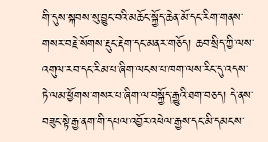གི་དུས་སྐབས་སུ་བྱུང་བའི་མཆོང་སྐྱོད་ཆེན་མོ་དང་རིག་གནས་གསར་བརྗེ་སོགས་རྡུང་རྡེག་དང་མནར་གཅོད། ཆབ་སྲིད་ཀྱི་ལས་འགུལ་རབ་དང་རིམ་པ་ཞིག་ལངས་པ་ཁག་ལས་རིང་དུ་འདས་ཏེ་ལམ་ཕྱོགས་གསར་པ་ཞིག་ལ་བསྐྱོད་རྒྱུའི་ཐག་བཅད། དེ་ནས་བཟུང་སྟེ་རྒྱ་ནག་གི་དཔལ་འབྱོར་འཕེལ་རྒྱས་དང་མི་དམངས་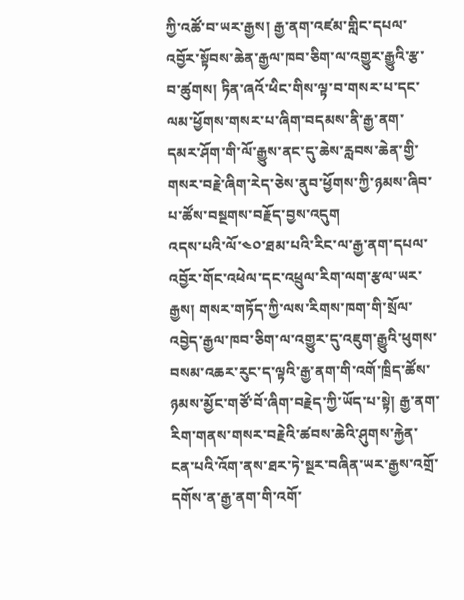ཀྱི་འཚོ་བ་ཡར་རྒྱས། རྒྱ་ནག་འཛམ་གླིང་དཔལ་འབྱོར་སྟོབས་ཆེན་རྒྱལ་ཁབ་ཅིག་ལ་འགྱུར་རྒྱུའི་རྩ་བ་ཚུགས། ཏིན་ཞའོ་ཕིང་གིས་ལྟ་བ་གསར་པ་དང་ལམ་ཕྱོགས་གསར་པ་ཞིག་བདམས་ནི་རྒྱ་ནག་དམར་ཤོག་གི་ལོ་རྒྱུས་ནང་དུ་ཆེས་རླབས་ཆེན་གྱི་གསར་བརྗེ་ཞིག་རེད་ཅེས་ནུབ་ཕྱོགས་ཀྱི་ཉམས་ཞིབ་པ་ཚོས་བསྔགས་བརྗོད་བྱས་འདུག
འདས་པའི་ལོ་༤༠་ཐམ་པའི་རིང་ལ་རྒྱ་ནག་དཔལ་འབྱོར་གོང་འཕེལ་དང་འཕྲུལ་རིག་ལག་རྩལ་ཡར་རྒྱས། གསར་གཏོད་ཀྱི་ལས་རིགས་ཁག་གི་སྲོལ་འབྱེད་རྒྱལ་ཁབ་ཅིག་ལ་འགྱུར་དུ་འཇུག་རྒྱུའི་ཕུགས་བསམ་འཆར་རུང་ད་ལྟའི་རྒྱ་ནག་གི་འགོ་ཁྲིད་ཚོས་ཉམས་མྱོང་གཙོ་བོ་ཞིག་བརྗེད་ཀྱི་ཡོད་པ་སྟེ། རྒྱ་ནག་རིག་གནས་གསར་བརྗེའི་ཚབས་ཆེའི་ཤུགས་རྐྱེན་ངན་པའི་འོག་ནས་ཐར་ཏེ་སྔར་བཞིན་ཡར་རྒྱས་འགྲོ་དགོས་ན་རྒྱ་ནག་གི་འགོ་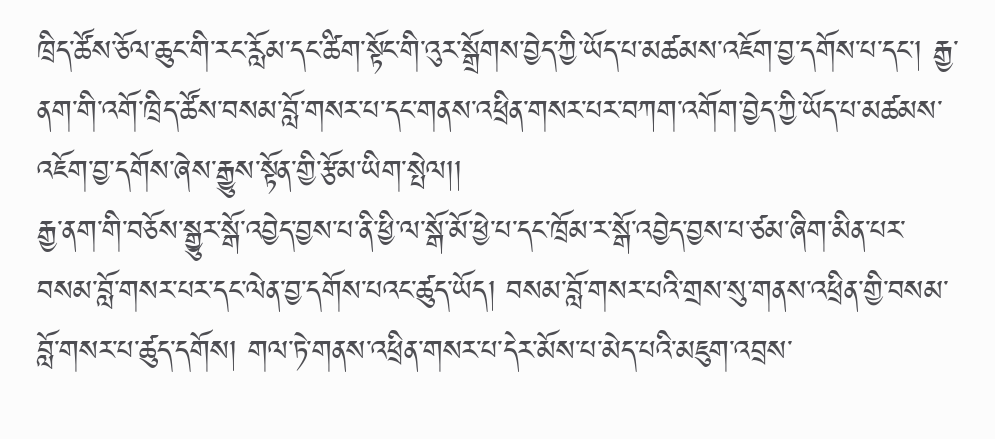ཁྲིད་ཚོས་ཅོལ་ཆུང་གི་རང་རློམ་དང་ཚིག་སྟོང་གི་འུར་སྒྲོགས་བྱེད་ཀྱི་ཡོད་པ་མཚམས་འཇོག་བྱ་དགོས་པ་དང་། རྒྱ་ནག་གི་འགོ་ཁྲིད་ཚོས་བསམ་བློ་གསར་པ་དང་གནས་འཕྲིན་གསར་པར་བཀག་འགོག་བྱེད་ཀྱི་ཡོད་པ་མཚམས་འཇོག་བྱ་དགོས་ཞེས་རྒྱུས་སྟོན་གྱི་རྩོམ་ཡིག་སྤེལ།།
རྒྱ་ནག་གི་བཅོས་སྒྱུར་སྒོ་འབྱེད་བྱས་པ་ནི་ཕྱི་ལ་སྒོ་མོ་ཕྱེ་པ་དང་ཁྲོམ་ར་སྒོ་འབྱེད་བྱས་པ་ཙམ་ཞིག་མིན་པར་བསམ་བློ་གསར་པར་དང་ལེན་བྱ་དགོས་པའང་ཚུད་ཡོད། བསམ་བློ་གསར་པའི་གྲས་སུ་གནས་འཕྲིན་གྱི་བསམ་བློ་གསར་པ་ཚུད་དགོས། གལ་ཏེ་གནས་འཕྲིན་གསར་པ་དེར་མོས་པ་མེད་པའི་མཇུག་འབྲས་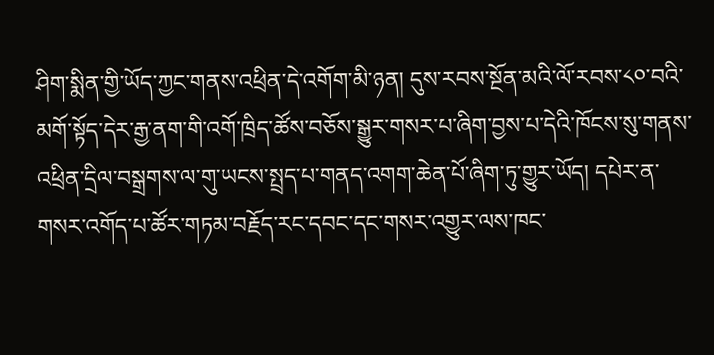ཤིག་སྨིན་གྱི་ཡོད་ཀྱང་གནས་འཕྲིན་དེ་འགོག་མི་ཉན། དུས་རབས་སྔོན་མའི་ལོ་རབས་༨༠་བའི་མགོ་སྟོད་དེར་རྒྱ་ནག་གི་འགོ་ཁྲིད་ཚོས་བཅོས་སྒྱུར་གསར་པ་ཞིག་བྱས་པ་དེའི་ཁོངས་སུ་གནས་འཕྲིན་དྲིལ་བསྒྲགས་ལ་གུ་ཡངས་སྤྲད་པ་གནད་འགག་ཆེན་པོ་ཞིག་ཏུ་གྱུར་ཡོད། དཔེར་ན་གསར་འགོད་པ་ཚོར་གཏམ་བརྗོད་རང་དབང་དང་གསར་འགྱུར་ལས་ཁང་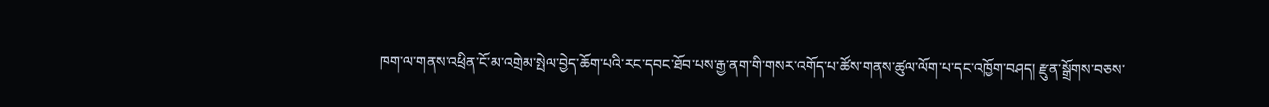ཁག་ལ་གནས་འཕྲིན་ངོ་མ་འགྲེམ་སྤེལ་བྱེད་ཆོག་པའི་རང་དབང་ཐོབ་པས་རྒྱ་ནག་གི་གསར་འགོད་པ་ཚོས་གནས་ཚུལ་ལོག་པ་དང་འཁྱོག་བཤད། རྫུན་སྒྲོགས་བཅས་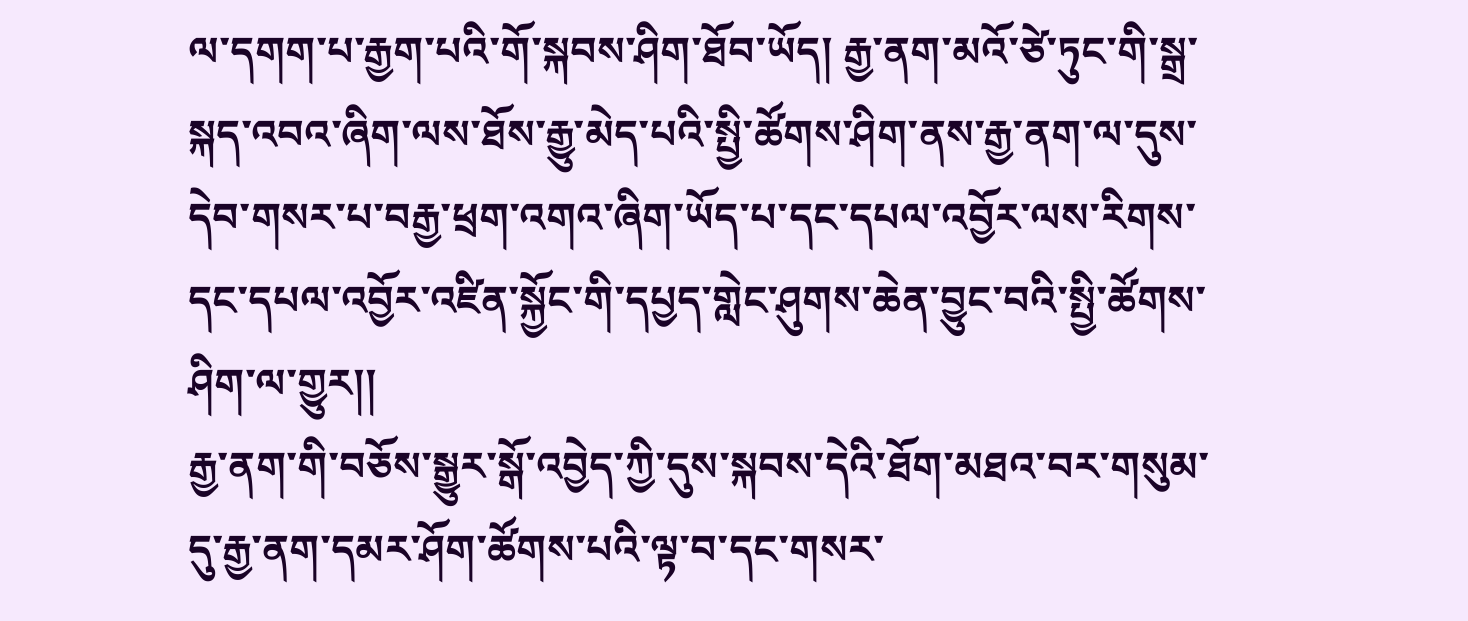ལ་དགག་པ་རྒྱག་པའི་གོ་སྐབས་ཤིག་ཐོབ་ཡོད། རྒྱ་ནག་མའོ་ཙེ་ཏུང་གི་སྒྲ་སྐད་འབའ་ཞིག་ལས་ཐོས་རྒྱུ་མེད་པའི་སྤྱི་ཚོགས་ཤིག་ནས་རྒྱ་ནག་ལ་དུས་དེབ་གསར་པ་བརྒྱ་ཕྲག་འགའ་ཞིག་ཡོད་པ་དང་དཔལ་འབྱོར་ལས་རིགས་དང་དཔལ་འབྱོར་འཛིན་སྐྱོང་གི་དཔྱད་གླེང་ཤུགས་ཆེན་བྱུང་བའི་སྤྱི་ཚོགས་ཤིག་ལ་གྱུར།།
རྒྱ་ནག་གི་བཅོས་སྒྱུར་སྒོ་འབྱེད་ཀྱི་དུས་སྐབས་དེའི་ཐོག་མཐའ་བར་གསུམ་དུ་རྒྱ་ནག་དམར་ཤོག་ཚོགས་པའི་ལྟ་བ་དང་གསར་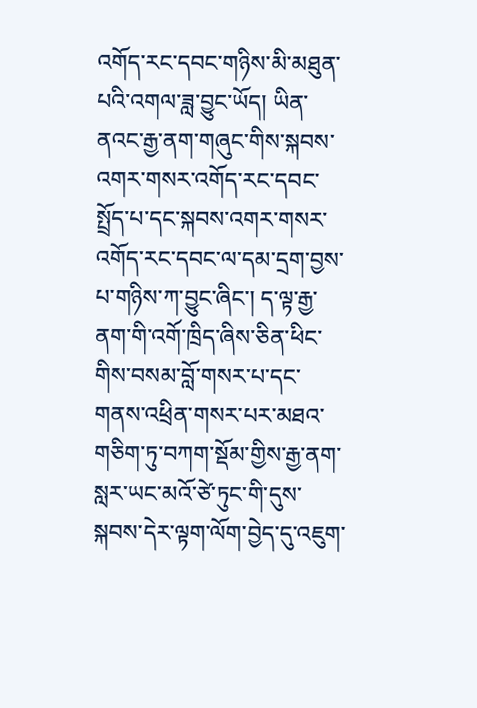འགོད་རང་དབང་གཉིས་མི་མཐུན་པའི་འགལ་ཟླ་བྱུང་ཡོད། ཡིན་ནའང་རྒྱ་ནག་གཞུང་གིས་སྐབས་འགར་གསར་འགོད་རང་དབང་སྤྲོད་པ་དང་སྐབས་འགར་གསར་འགོད་རང་དབང་ལ་དམ་དྲག་བྱས་པ་གཉིས་ཀ་བྱུང་ཞིང་། ད་ལྟ་རྒྱ་ནག་གི་འགོ་ཁྲིད་ཞིས་ཅིན་ཕིང་གིས་བསམ་བློ་གསར་པ་དང་གནས་འཕྲིན་གསར་པར་མཐའ་གཅིག་ཏུ་བཀག་སྡོམ་གྱིས་རྒྱ་ནག་སླར་ཡང་མའོ་ཙེ་ཏུང་གི་དུས་སྐབས་དེར་ལྟག་ལོག་བྱེད་དུ་འཇུག་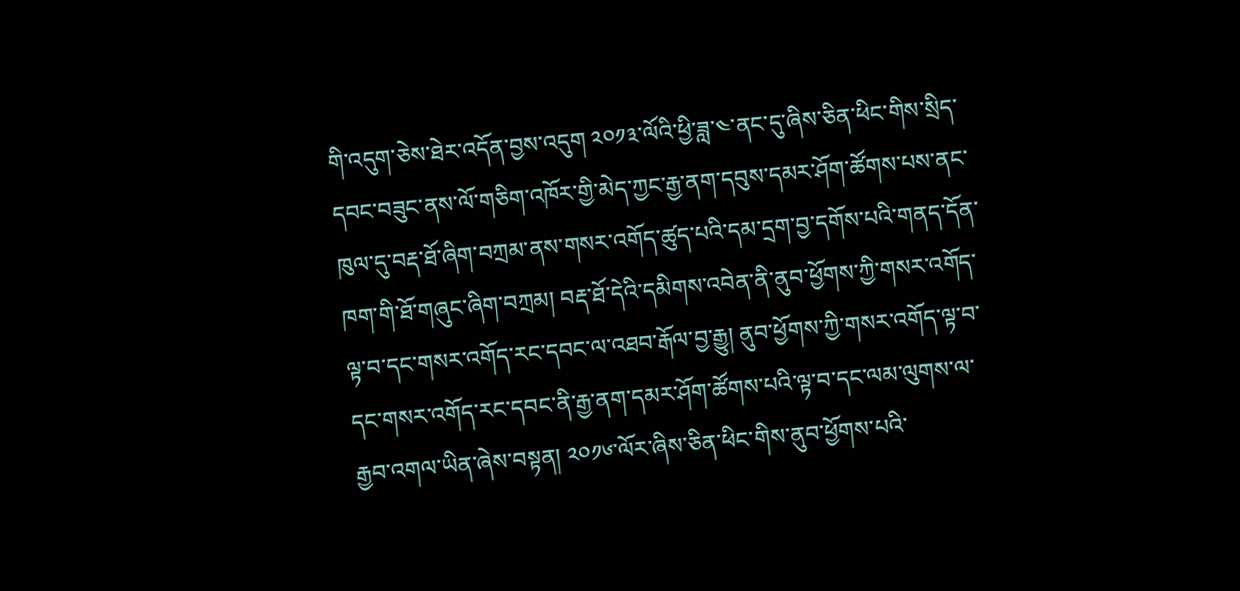གི་འདུག་ཅེས་ཐེར་འདོན་བྱས་འདུག ༢༠༡༣་ལོའི་ཕྱི་ཟླ་༤་ནང་དུ་ཞིས་ཅིན་ཕིང་གིས་སྲིད་དབང་བཟུང་ནས་ལོ་གཅིག་འཁོར་གྱི་མེད་ཀྱང་རྒྱ་ནག་དབུས་དམར་ཤོག་ཚོགས་པས་ནང་ཁུལ་དུ་བརྡ་ཐོ་ཞིག་བཀྲམ་ནས་གསར་འགོད་ཚུད་པའི་དམ་དྲག་བྱ་དགོས་པའི་གནད་དོན་ཁག་གི་ཐོ་གཞུང་ཞིག་བཀྲམ། བརྡ་ཐོ་དེའི་དམིགས་འབེན་ནི་ནུབ་ཕྱོགས་ཀྱི་གསར་འགོད་ལྟ་བ་དང་གསར་འགོད་རང་དབང་ལ་འཐབ་རྒོལ་བྱ་རྒྱུ། ནུབ་ཕྱོགས་ཀྱི་གསར་འགོད་ལྟ་བ་དང་གསར་འགོད་རང་དབང་ནི་རྒྱ་ནག་དམར་ཤོག་ཚོགས་པའི་ལྟ་བ་དང་ལམ་ལུགས་ལ་རྒྱབ་འགལ་ཡིན་ཞེས་བསྟན། ༢༠༡༦་ལོར་ཞིས་ཅིན་ཕིང་གིས་ནུབ་ཕྱོགས་པའི་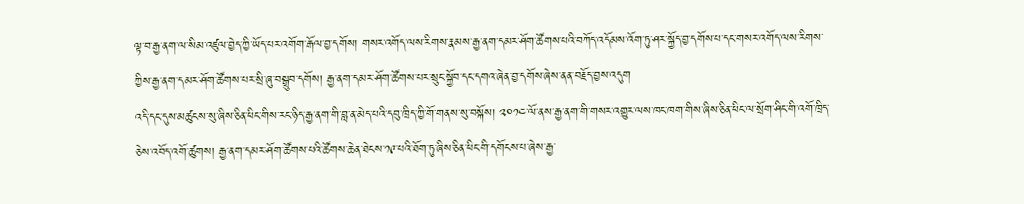ལྟ་བ་རྒྱ་ནག་ལ་སིམ་འཛུལ་བྱེད་ཀྱི་ཡོད་པར་འགོག་རྒོལ་བྱ་དགོས། གསར་འགོད་ལས་རིགས་རྣམས་རྒྱ་ནག་དམར་ཤོག་ཚོགས་པའི་བཀོད་འདོམས་འོག་ཏུ་ཤར་སྐྱོད་བྱ་དགོས་པ་དང་གསར་འགོད་ལས་རིགས་ཀྱིས་རྒྱ་ནག་དམར་ཤོག་ཚོགས་པར་སྲི་ཞུ་བསྒྲུབ་དགོས། རྒྱ་ནག་དམར་ཤོག་ཚོགས་པར་སྲུང་སྐྱོབ་དང་དགའ་ཞེན་བྱ་དགོས་ཞེས་ནན་བརྗོད་བྱས་འདུག
འདི་དང་དུས་མཚུངས་སུ་ཞིས་ཅིན་ཕིང་གིས་རང་ཉིད་རྒྱ་ནག་གི་བླ་ན་མེད་པའི་དབུ་ཁྲིད་ཀྱི་གོ་གནས་སུ་བསྐོས། ༢༠༡༤་ལོ་ནས་རྒྱ་ནག་གི་གསར་འགྱུར་ལས་ཁང་ཁག་གིས་ཞིས་ཅིན་ཕིང་ལ་སྲོག་ཤིང་གི་འགོ་ཁྲིད་ཅེས་འབོད་འགོ་ཚུགས། རྒྱ་ནག་དམར་ཤོག་ཚོགས་པའི་ཚོགས་ཆེན་ཐེངས་༡༩་པའི་ཐོག་ཏུ་ཞིས་ཅིན་ཕིང་གི་དགོངས་པ་ཞེས་རྒྱ་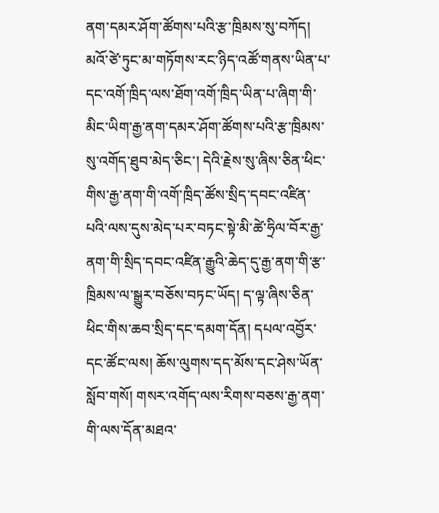ནག་དམར་ཤོག་ཚོགས་པའི་རྩ་ཁྲིམས་སུ་བཀོད། མའོ་ཙེ་ཏུང་མ་གཏོགས་རང་ཉིད་འཚོ་གནས་ཡིན་པ་དང་འགོ་ཁྲིད་ལས་ཐོག་འགོ་ཁྲིད་ཡིན་པ་ཞིག་གི་མིང་ཡིག་རྒྱ་ནག་དམར་ཤོག་ཚོགས་པའི་རྩ་ཁྲིམས་སུ་འགོད་ཐུབ་མེད་ཅིང་། དེའི་རྗེས་སུ་ཞིས་ཅིན་ཕིང་གིས་རྒྱ་ནག་གི་འགོ་ཁྲིད་ཚོས་སྲིད་དབང་འཛིན་པའི་ལས་དུས་མེད་པར་བཏང་སྟེ་མི་ཚེ་ཧྲིལ་བོར་རྒྱ་ནག་གི་སྲིད་དབང་འཛིན་རྒྱུའི་ཆེད་དུ་རྒྱ་ནག་གི་རྩ་ཁྲིམས་ལ་སྒྱུར་བཅོས་བཏང་ཡོད། ད་ལྟ་ཞིས་ཅིན་ཕིང་གིས་ཆབ་སྲིད་དང་དམག་དོན། དཔལ་འབྱོར་དང་ཚོང་ལས། ཆོས་ལུགས་དད་མོས་དང་ཤེས་ཡོན་སློབ་གསོ། གསར་འགོད་ལས་རིགས་བཅས་རྒྱ་ནག་གི་ལས་དོན་མཐའ་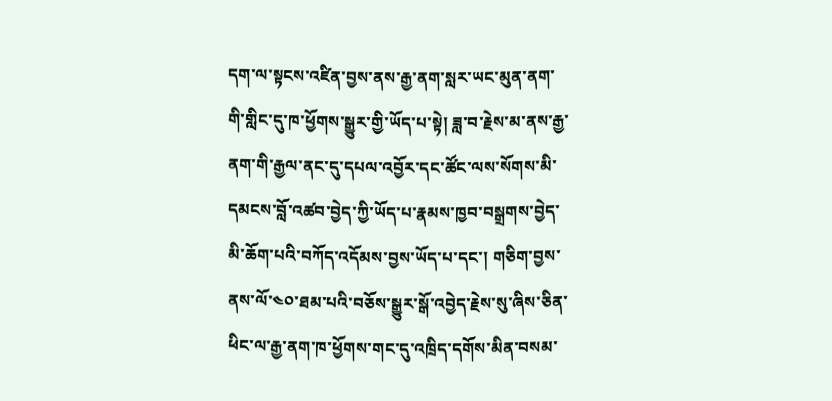དག་ལ་སྟངས་འཛིན་བྱས་ནས་རྒྱ་ནག་སླར་ཡང་མུན་ནག་གི་གླིང་དུ་ཁ་ཕྱོགས་སྒྱུར་གྱི་ཡོད་པ་སྟེ། ཟླ་བ་རྗེས་མ་ནས་རྒྱ་ནག་གི་རྒྱལ་ནང་དུ་དཔལ་འབྱོར་དང་ཚོང་ལས་སོགས་མི་དམངས་བློ་འཚབ་བྱེད་ཀྱི་ཡོད་པ་རྣམས་ཁྱབ་བསྒྲགས་བྱེད་མི་ཆོག་པའི་བཀོད་འདོམས་བྱས་ཡོད་པ་དང་། གཅིག་བྱས་ནས་ལོ་༤༠་ཐམ་པའི་བཅོས་སྒྱུར་སྒོ་འབྱེད་རྗེས་སུ་ཞིས་ཅིན་ཕིང་ལ་རྒྱ་ནག་ཁ་ཕྱོགས་གང་དུ་འཁྲིད་དགོས་མིན་བསམ་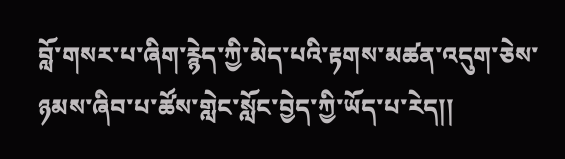བློ་གསར་པ་ཞིག་རྙེད་ཀྱི་མེད་པའི་རྟགས་མཚན་འདུག་ཅེས་ཉམས་ཞིབ་པ་ཚོས་གླེང་སློང་བྱེད་ཀྱི་ཡོད་པ་རེད།།